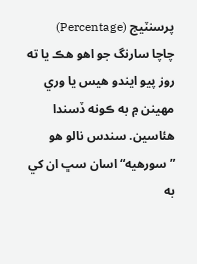پرسنٽيج (Percentage)
چاچا سارنگ جو اهو هڪ يا ته روز پيو ايندو هيس يا وري مھينن ۾ به ڪونه ڏسندا هئاسين. سندس نالو هو ”سورهيه“ اسان سڀ ان کي به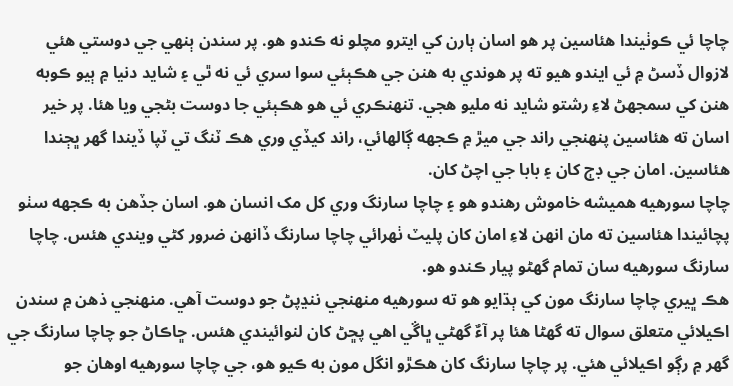چاچا ئي ڪوٺيندا هئاسين پر هو اسان ٻارن کي ايترو مچلو نه ڪندو هو. پر سندن ٻنهي جي دوستي هئي لازوال ڏسڻ ۾ ئي ايندو هيو ته پر هوندي به هنن جي هڪٻئي سوا سري ئي نه ٿي ۽ شايد دنيا ۾ ٻيو ڪوبه هنن کي سمجهڻ لاءِ رشتو شايد نه مليو هجي. تنھنڪري ئي هو هڪٻئي جا دوست بڻجي ويا هئا. پر خير اسان ته هئاسين پنھنجي راند جي ميڙ ۾ ڪجهه ڳالهائي، راند کيڏي وري هڪ ٽنگ تي ٽپا ڏيندا گهر ڀڄندا هئاسين. امان جي ڊڄ کان ۽ بابا جي اچڻ کان.
چاچا سورهيه هميشه خاموش رهندو هو ۽ چاچا سارنگ وري کل مک انسان هو. اسان جڏهن به ڪجهه سٺو پچائيندا هئاسين ته مان انهن لاءِ امان کان پليٽ ٺھرائي چاچا سارنگ ڏانھن ضرور کڻي ويندي هئس. چاچا سارنگ سورهيه سان تمام گهڻو پيار ڪندو هو.
هڪ ڀيري چاچا سارنگ مون کي ٻڌايو هو ته سورهيه منھنجي ننڍپڻ جو دوست آهي. منھنجي ذهن ۾ سندن اڪيلائي متعلق سوال ته گهڻا هئا پر آءٌ گهڻي ڀاڱي اهي پڇڻ کان لنوائيندي هئس. ڇاڪاڻ جو چاچا سارنگ جي گهر ۾ رڳو اڪيلائي هئي. پر چاچا سارنگ کان هڪڙو انگل مون به ڪيو هو، جي چاچا سورهيه اوهان جو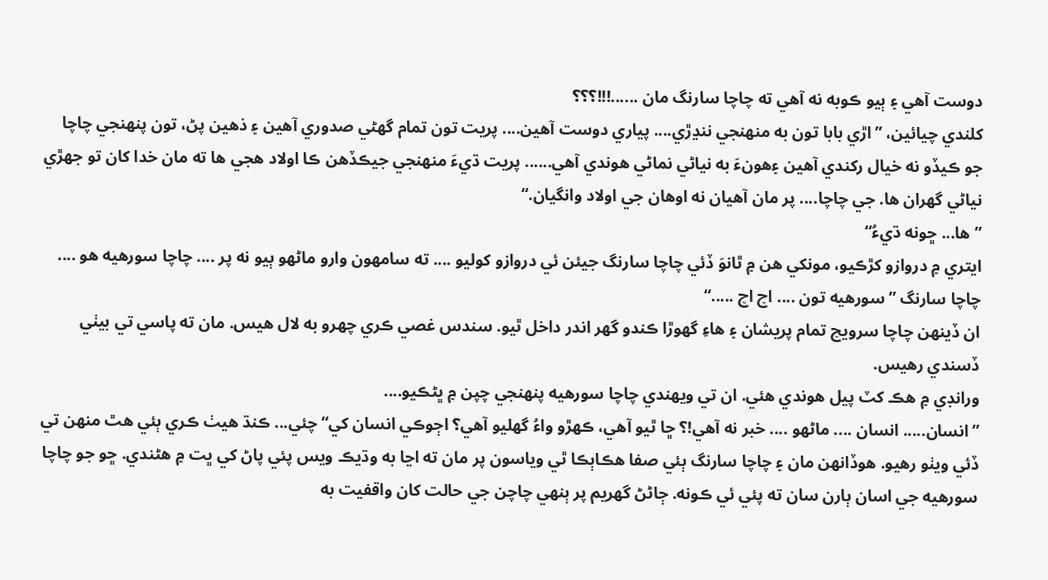دوست آهي ۽ ٻيو ڪوبه نه آهي ته چاچا سارنگ مان ......!!!؟؟؟
کلندي چيائين، ”اڙي بابا تون به منھنجي ننڍڙي.... پياري دوست آهين.... پريت تون تمام گهڻي صدوري آهين ۽ ذهين پڻ، تون پنھنجي چاچا جو ڪيڏو نه خيال رکندي آهين ۽هونءَ به نياڻي نماڻي هوندي آهي...... پريت ڌيءَ منھنجي جيڪڏهن ڪا اولاد هجي ها ته مان خدا کان تو جھڙي نياڻي گهران ها. جي چاچا.... پر مان آهيان نه اوهان جي اولاد وانگيان.“
”ها... ڇونه ڌيءُ“
ايتري ۾ دروازو کڙڪيو، مونکي هن ۾ ٿانوَ ڏئي چاچا سارنگ جيئن ئي دروازو کوليو .... ته سامھون وارو ماڻهو ٻيو نه پر .... چاچا سورهيه هو ....
چاچا سارنگ ”سورهيه تون .... اچ اچ .....“
ان ڏينھن چاچا سرويچ تمام پريشان ۽ هاءِ گهوڙا ڪندو گهر اندر داخل ٿيو. سندس غصي ڪري چھرو به لال هيس. مان ته پاسي تي بيٺي ڏسندي رهيس.
ورانڊي ۾ هڪ کٽ پيل هوندي هئي. ان تي ويھندي چاچا سورهيه پنھنجي چپن ۾ ڀڻڪيو....
”انسان..... انسان .... ماڻهو .... خبر نه آهي!؟ ڇا ٿيو آهي، ڪھڙو واءُ گهليو آهي؟ اڄوڪي انسان کي“ چئي... ڪنڌ هيٺ ڪري ٻئي هٿ منھن تي ڏئي ويٺو رهيو. هوڏانھن مان ۽ چاچا سارنگ ٻئي صفا هڪاٻڪا ٿي وياسون پر مان ته اڃا به وڌيڪ ويس پئي پاڻ کي ڀت ۾ هڻندي. ڇو جو چاچا سورهيه جي اسان ٻارن سان ته پئي ئي ڪونه. ڄاڻڻ گهريم پر ٻنهي چاچن جي حالت کان واقفيت به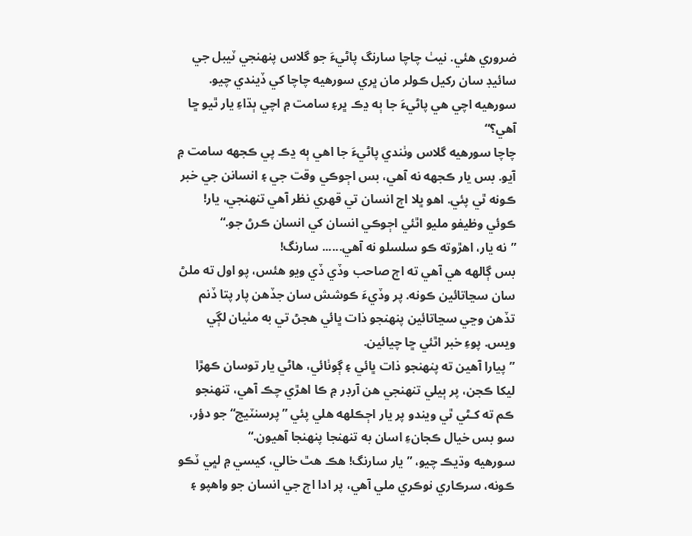ضروري هئي. نيٺ چاچا سارنگ پاڻيءَ جو گلاس پنھنجي ٽيبل جي سائيڊ سان رکيل ڪولر مان ڀري سورهيه چاچا کي ڏيندي چيو. سورهيه اچي هي پاڻيءَ جا ٻه ڍڪ ڀر۽ سامت ۾ اچي ٻڌاءِ يار ٿيو ڇا آهي؟“
چاچا سورهيه گلاس وٺندي پاڻيءَ جا اهي ٻه ڍڪ پي ڪجهه سامت ۾ آيو. بس يار ڪجهه نه آهي، بس اڄوڪي وقت جي ۽ انسانن جي خبر ڪونه ٿي پئي. اهو ڀلا اڄ انسان تي قھري نظر آهي تنھنجي، يار! ڪوئي وظيفو مليو اٿئي اڄوڪي انسان کي انسان ڪرڻ جو.“
”نه يار، اهڙوته ڪو سلسلو نه آهي...... سارنگ!
بس ڳالهه هي آهي ته اڄ صاحب وڏي ڏي ويو هئس، پو اول ته ملڻ سان سڃاتائين ڪونه. پر وڏيءَ ڪوشش سان جڏهن پار پتا ڏنم تڏهن وڃي سڃاتائين پنھنجو ذات ڀائي هجڻ تي به مٺيان لڳي ويس. پوءِ خبر اٿئي ڇا چيائين.
”پيارا آهين ته پنھنجو ذات ڀائي ۽ ڳوٺائي، هاڻي يار توسان ڪھڙا ليکا ڪجن، پر ٻيلي تنھنجي هن آرڊر ۾ ڪا اهڙي چڪ آهي، تنھنجو ڪم ته کـڻي ٿي ويندو پر يار اڄڪلهه هلي پئي ”پرسنٽيج“ جو دؤر، سو بس خيال ڪجانءِ اسان به تنھنجا پنھنجا آهيون.“
سورهيه وڌيڪ چيو، ”يار سارنگ! هڪ هٿ خالي، کيسي ۾ لڀي ٽڪو ڪونه، سرڪاري نوڪري ملي آهي، پر ادا اڄ جي انسان جو واهپو ۽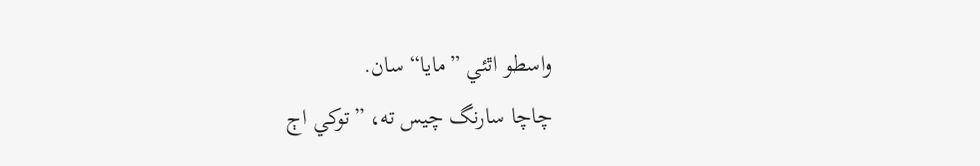واسطو اٿئي ”مايا“ سان.
چاچا سارنگ چيس ته، ”توکي اڄ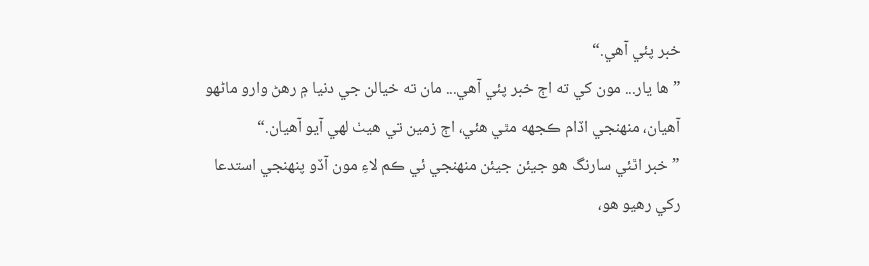خبر پئي آهي.“
”ها يار... مون کي ته اڄ خبر پئي آهي... مان ته خيالن جي دنيا ۾ رهڻ وارو ماڻهو آهيان، منھنجي اڏام ڪجهه مٿي هئي، اڄ زمين تي هيٺ لھي آيو آهيان.“
”خبر اٿئي سارنگ هو جيئن جيئن منھنجي ئي ڪم لاءِ مون آڏو پنھنجي استدعا رکي رهيو هو،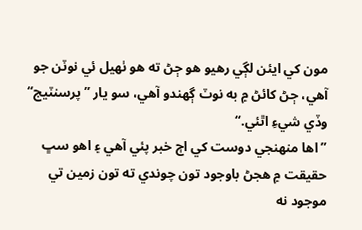مون کي ايئن لڳي رهيو هو ڄڻ ته هو ٺھيل ئي نوٽن جو آهي، ڄڻ کائڻ ۾ به نوٽ ڳھندو آهي، سو يار ”پرسنٽيج“ وڏي شيءِ اٿئي.“
”اها منھنجي دوست کي اڄ خبر پئي آهي ۽ اهو سڀ حقيقت ۾ هجڻ باوجود تون چوندي ته تون زمين تي موجود نه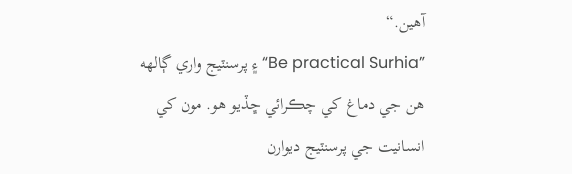آهين.“
”Be practical Surhia“ ۽ پرسنٽيج واري ڳالهه هن جي دماغ کي چڪرائي ڇڏيو هو. مون کي انسانيت جي پرسنٽيج ديوارن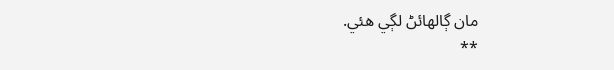مان ڳالهائڻ لڳي هئي.
**